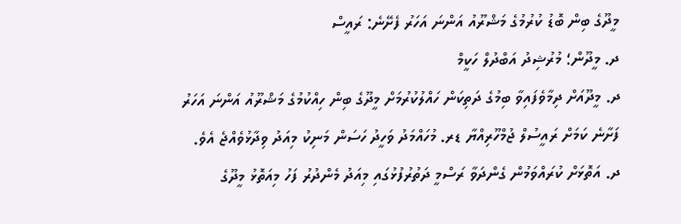މީދޫގެ ބިން ބޮޑު ކުރުމުގެ މަޝްރޫއު އަންނަ އަހަރު ފެށޭނެ: ރައީސް
ދ. މީދޫން؛ މުރުޝިދު އަބްދުލް ހަކީމް
ދ. މީދޫއަށް ދިމާވެފައިވާ ބިމުގެ ދަތިކަން ހައްލުކުރުމަށް މީދޫގެ ބިން ހިއްކުމުގެ މަޝްރޫއު އަންނަ އަހަރު ފަށާނެ ކަމަށް ރައީސުލް ޖުމްހޫރިއްޔާ ޑރ. މުހައްމަދު ވަހީދު ހަސަން މަނިކު މިއަދު ވިދާޅުވެއްޖެ އެވެ.
ދ. އަތޮޅަށް ކުރައްވަމުން ގެންދަވާ ރަސްމީ ދަތުރުފުޅުގައި މިއަދު މެންދުރު ފަހު މިއަތޮޅު މީދޫގެ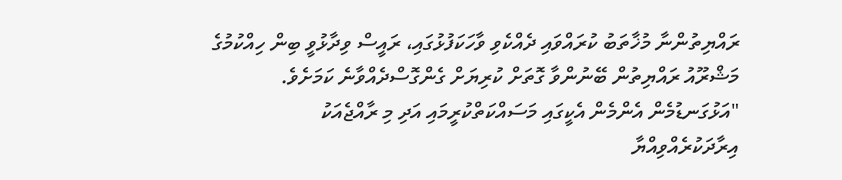ރައްޔިތުންނާ މުޚާތަބު ކުރައްވައި ދެއްކެވި ވާހަކަފުޅުގައި، ރައީސް ވިދާޅުވީ ބިން ހިއްކުމުގެ މަޝްރޫއު ރައްޔިތުން ބޭނުންވާ ގޮތަށް ކުރިޔަށް ގެންގޮސްދެއްވާނެ ކަމަށެވެ.
"އަޅުގަނޑުމެން އެންމެން އެކީގައި މަސައްކަތްކުރީމައި އަދި މި ރާއްޖެއަކު އިރާދަކުރެއްވިއްޔާ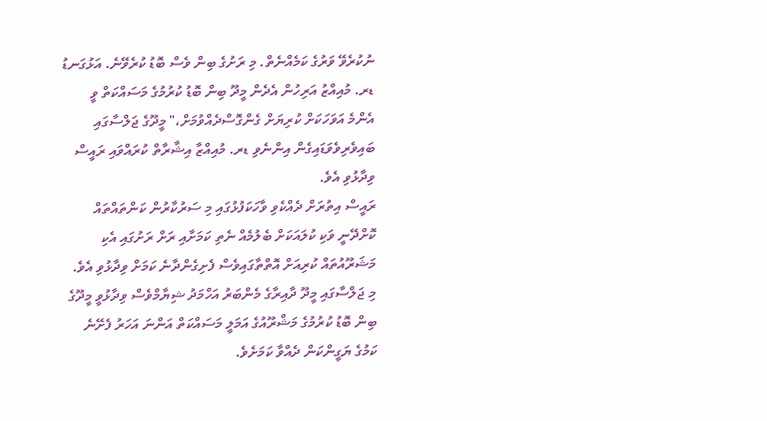ނުކުރެވޭ ވަރުގެ ކަމެއްނެތް. މި ރަށުގެ ބިން ވެސް ބޮޑު ކުރެވޭނެ. އަޅުގަނޑު ޑރ. މުއިއްޒު އަރިހުން އެދެން މީދޫ ބިން ބޮޑު ކުރުމުގެ މަސައްކަތް ވީ އެންމެ އަވަހަކަށް ކުރިޔަށް ގެންގޮސްދެއްވުމަށް،" މީދޫގެ ޖަލްސާގައި ބައިވެރިވެވަޑައިގެން އިންނެވި ޑރ. މުއިއްޒާ އިޝާރާތް ކުރައްވައި ރައީސް ވިދާޅުވި އެވެ.
ރައީސް އިތުރަށް ދެއްކެވި ވާހަކަފުޅުގައި މި ސަރުކާރުން ކަންތައްތައް ކޮށްދޭނީ ވަކި ކުލައަކަށް ބެލުމެއް ނެތި ކަމަށާއި ރަށް ރަށުގައި އެކި މަޝަރޫއުތައް ކުރިއަށް އޮތްތާގައިވެސް ފެށިގެންދާނެ ކަމަށް ވިދާޅުވި އެވެ.
މި ޖަލްސާގައި މީދޫ ދާއިރާގެ މެންބަރު އަހްމަދު ޝިޔާމްވެސް ވިދާޅުވީ މީދޫގެ ބިން ބޮޑު ކުރުމުގެ މަޝްރޫއުގެ އަމަލީ މަސައްކަތް އަންނަ އަހަރު ފެށޭނެ ކަމުގެ ޔަގީންކަން ދެއްވާ ކަމަށެވެ.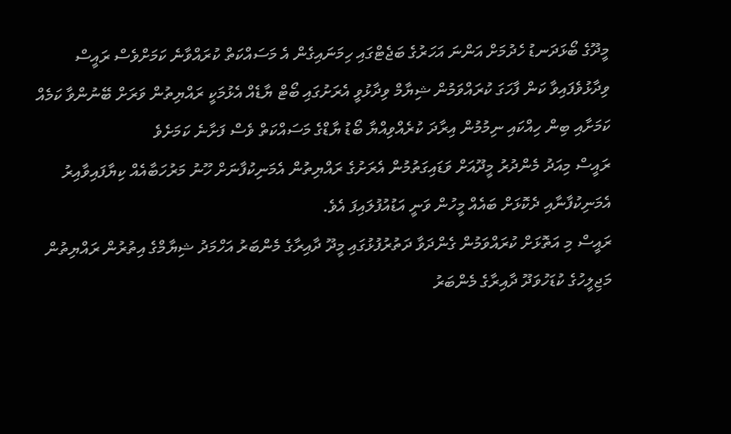މީދޫގެ ބޯޅަދަނޑު ހެދުމަށް އަންނަ އަހަރުގެ ބަޖެޓްގައި ހިމަނައިގެން އެ މަސައްކަތް ކުރައްވާނެ ކަމަށްވެސް ރައީސް ވިދާޅުވެފައިވާ ކަން ފާހަގަ ކުރައްވަމުން ޝިޔާމް ވިދާޅުވީ އެރަށުގައި ބޯޓް ޔާޑެއް އެޅުމަކީ ރައްޔިތުން ވަރަށް ބޭނުންވާ ކަމެއް ކަމަށާއި ބިން ހިއްކައި ނިމުމުން އިރާދަ ކުރެއްވިއްޔާ ބޯޑު ޔާޑްގެ މަސައްކަތް ވެސް ފަށާނެ ކަމަށެވެ
ރައީސް މިއަދު މެންދުރު މީދޫއަށް ވަޑައިގަތުމުން އެރަށުގެ ރައްޔިތުން އެމަނިކުފާނަށް ހޫނު މަރުހަބާއެއް ކިޔާފައިވާއިރު އެމަނިކުފާނާއި ދެކޮޅަށް ބައެއް މީހުން ވަނީ އަޑުއުފުލައިފަ އެވެ.
ރައީސް މި އަތޮޅަށް ކުރައްވަމުން ގެންދަވާ ދަތުރުފުޅުގައި މީދޫ ދާއިރާގެ މެންބަރު އަހްމަދު ޝިޔާމްގެ އިތުރުން ރައްޔިތުން މަޖިލީހުގެ ކުޑަހުވަދޫ ދާއިރާގެ މެންބަރު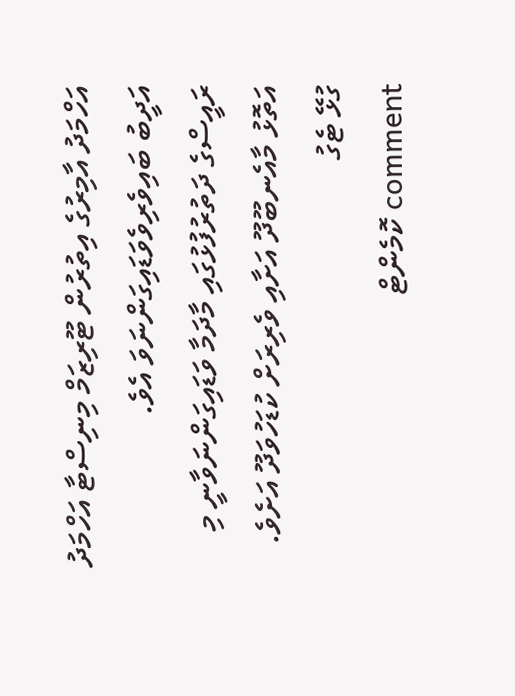އަހްމަދު އާމިރުގެ އިތުރުން ޓޫރިޒަމް މިނިސްޓާ އަހްމަދު އަދީބު ބައިވެރިވެވަޑައިގަންނަވަ އެވެ.
ރައީސްގެ ދަތުރުފުޅުގައި މާދަމާ ވަޑައިގަންނަވާނީ މި އަތޮޅު މާއެނބޫދޫ އަށާއި ވެރިރަށް ކުޑަހުވަދޫ އަށެވެ.
ގުޅޭ ޓެގު
comment ކޮމެންޓް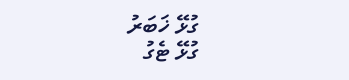ގުޅޭ ޚަބަރު
ގުޅޭ ޓެގު